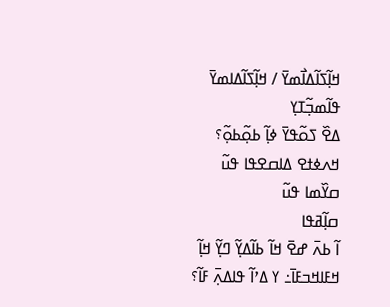ߞߊ߲߬ߖߊ߬ߡߊ߯ߘߌ߫ / ߞߊ߲߬ߖߊ߬ߡߊߘߌ߫
ߟߊ߬ߘߏ߲߬ߠߌ߲
ߡߐ߰ ߖߋ߬ߟߌ߫ ߦߊ߲߬ ߕߋ߲߬ߕߋ߲߬؟
ߞߍߦߙߐ ߡߊߛߐߟߊ ߟߎ߬
ߛߌ߰ߘߊ ߟߎ߬
ߛߊ߲߬ߥߟߊ
ߊ߬ ߕߍ߫ ߝߐ߫ ߞߊ߬ ߕߊ߬ߡߌ߲߬ ߣߌ߲߬ ߞߊ߲߬
ߞߓߊߞߏߓߊ߫߸ ߌ ߡߴߊ߬ ߟߊߡߍ߲߫ ߓߊ߬؟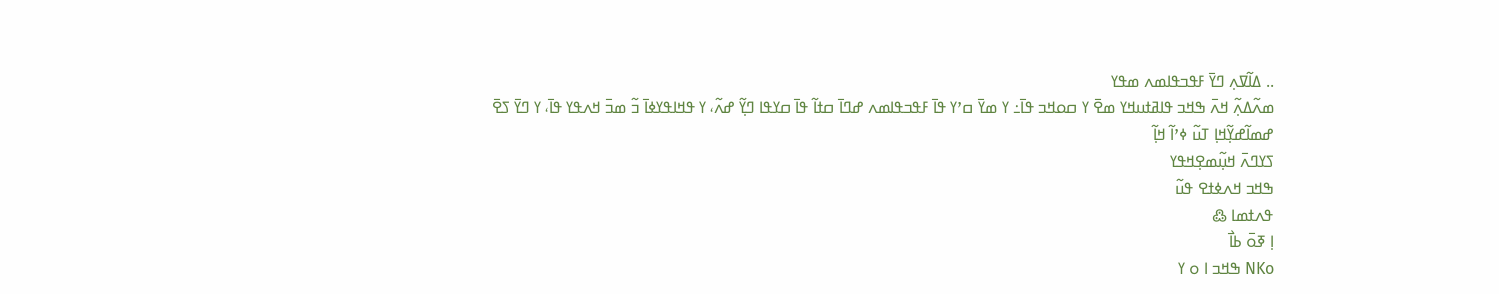.. ߡߊ߬ߜߍ߲ ߣߌ߫ ߓߟߏߟߊߘߍ ߘߟߌ
ߘߍ߬ߡߍ߲߬ ߞߍ߫ ߒߞߏ ߟߊߥߙߎߞߌ ߘߐ߫ ߌ ߛߋߞߏ ߟߊ߫߸ ߌ ߘߌ߫ ߛߴߌ ߟߊ߫ ߓߟߏߟߊߘߍ ߝߣߊ߫ ߛߙߊ߬ ߟߊ߫ ߛߌߟߊ ߣߌ߲߬ ߝߍ߬، ߌ ߟߞߊߟߌߦߊ߫ ߏ߬ ߘߏ߫ ߞߍߟߌ ߟߊ߫، ߌ ߣߌ߫ ߖߐ߫
ߝߘߊ߬ߝߌ߲߬ߞߊ߲ ߠߎ߬ ߦߴߊ߬ ߞߊ߲߬
ߖߌߣߍ߫ ߞߎ߲߬ߘߐ߲ߞߟߌ
ߒߞߏ ߞߍߦߙߐ ߟߎ߬
ߟߍߙߘߊ ߷
ߊ߲ ߧߋ߫ ߕߊ߯
NKo ߒߞߏ ߊ ߋ ߌ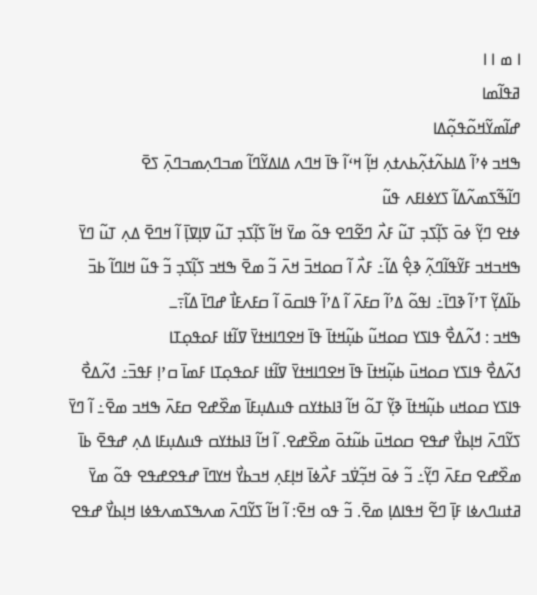ߊ ߘ ߊ ߊ
ߥߟߊ߬ߘߊ
ߝߊ߬ߘߌ߬ߞߋ߬ߟߋ߲߬ߡߊ
ߒߞߏ ߦߴߊ߬ ߡߊߕߍ߬ߙߍ߲߬ߕߍߙߍ߲ ߞߊ߲߬ ߞߵߊ߬ ߟߊ߫ ߞߣߍ ߡߊߡߌ߬ߣߊ߬ ߘߏߣߍ߲ߘߏߣߍ߲߫ ߖߐ߫
ߣߊ߬ߒ߬ߖߘߍ߬ߡߊ߬ ߖߌߦߊߓߍ ߟߎ߬
ߦߙߐ ߣߌ߲߬ ߦߋ߫ ߖߊ߲߬ߖߏ߲ ߠߎ߬ ߓߍ߯ ߣߐ߬ߣߐ ߟߋ߬ ߘߌ߫ ߞߊ߬ ߖߊ߲߬ߖߏ߲ ߠߎ߬ ߜߊ߲ߜߊ߲߫ ߊ߬ ߞߣߐ߫ ߡߍ߲ ߠߎ߬ ߣߌ߫ ߒߞߏߞߏ ߓߌ߬ߟߊ߬ߣߍ߲߬ ߢߐ߲߮ ߡߊ߬߸ ߓߍ߯ ߊ߬ ߛߋߞߏ߫ ߞߍ߫ ߏ߬ ߘߐ߫ ߒߞߏ ߖߊ߲߬ߖߏ߲ ߏ߬ ߟߎ߬ ߞߊߣߊ߬ ߕߏ߫ ߕߊ߬ߡߌ߲߬ ߠߴߊ߬ ߢߣߊ߫߸ ߊߟߋ߬ ߡߴߊ߬ ߛߓߍ߫ ߊ߬ ߡߴߊ߬ ߟߊߛߋ߫ ߊ߬ ߛߓߍߓߊ߯ ߝߣߊ߫ ߡߊ߬߹ߺ
ߒߞߏ : ߗߍ߬ߡߐ߯ ߟߊߖߌ ߛߋߞߎ߬ ߕߎ߲߬ߞߙߊ߫ ߟߊ߫ ߞߐߣߊߞߙߌ߫ ߜߊ߬ߙߊ ߓߋߟߋ߲ߠߊ
ߗߍ߬ߡߐ߯ ߟߊߖߌ ߛߋߞߎ߫ ߕߎ߲߬ߞߙߊ߫ ߟߊ߫ ߞߐߣߊߞߙߌ߫ ߜߊ߬ߙߊ ߓߋߟߋ߲ߠߊ ߓߘߊ߫ ߛߴߊ߲ ߓߟߏ߫߸ ߗߍ߬ߡߐ߯ ߟߊߖߌ ߛߋߞߎ ߕߎ߲߬ߞߙߊ߫ ߢߌ߲߬ ߠߋ߬ ߞߊ߬ ߔߊߕߙߌߛ ߟߎߡߎ߲ߓߊ߫ ߘߐ߰ߝߐ ߛߓߍ߫ ߒߞߏ ߘߐ߫߸ ߊ߬ ߣߌ߫ ߖߌ߬ߣߍ߫ ߞߊ߲ߕߌ߯ ߝߟߐ ߛߋߞߎ߫ ߕߎ߬ߙߋ߫ ߘߐ߰ߝߐ. ߊ߬ ߞߊ߬ ߔߊߕߙߌߛ ߟߎߡߎ߲ߓߊ ߡߍ߲ ߝߟߐ߫ ߕߊ߫ ߘߐ߰ߝߐ ߛߓߍ߫ ߣߌ߲߬߸ ߏ߬ ߦߋ߫ ߞߏ߲߬ߜ߭ߏ ߓߍ߯ߦߊ߫ ߞߊ߲ߓߍ߲ ߞߏߕߌ߯ ߞߌߣߊ߫ ߝߟߐߝߟߐ ߟߋ߬ ߘߌ߫ ߥߙߎߣߍߦߊ ߓߊ߲߫ ߣߐ߬ ߞߟߊߡߊ߲ ߘߐ߫. ߏ߬ ߟߋ ߞߐ߫: ߊ߬ ߞߊ߬ ߖߌ߬ߣߍ߫ ߘߍߒߖߘߍߟߦߊ ߞߊ߲ߕߌ߯ ߝߟߐ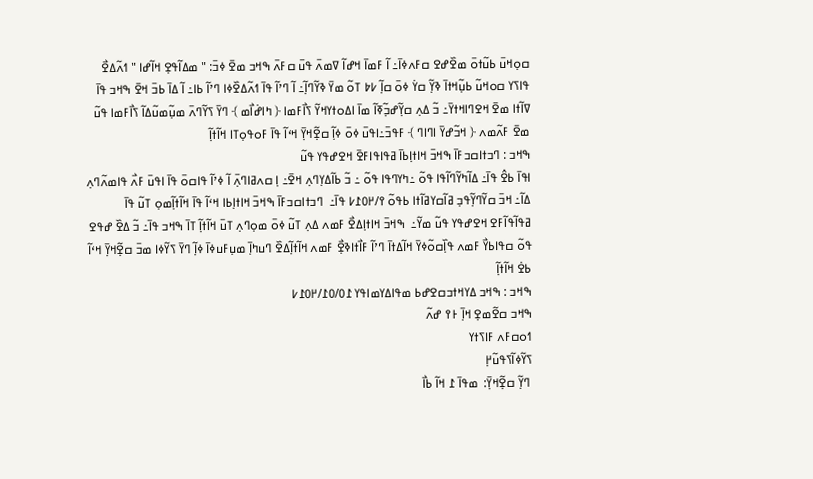ߛߋ߲ߞߎ߫ ߕߎ߬ߙߋ߫ ߘߐ߰ߝߐ ߛߓߍߦߊ߫߸ ߊ߬ ߓߘߊ߫ ߞߝߊ߬ ߜߘߍ߫ ߟߎ߫ ߛߓߍ߫ ߒߞߏ ߘߐ߫ ߦߏ߫: " ߘߡߊ߬ߟߐ߲ ߞߊ߬ߝߊ " ߗߍ߬ߡߐ߯ ߟߊߖߌ ߛߋߞߎ߬ ߕߎ߲߬ߞߙߊ߫ ߢߌ߲߬ ߛߌ߭ ߦߋ߫ ߛߊ߲߬ ߇߈ ߠߋ߬ ߘߌ߫ ߢߌ߬ߣߊ߲߬߸ ߊ߬ ߣߴߊ߬ ߟߊ߫ ߗߍ߬ߡߐ߰ߦߊ ߣߴߊ߬ ߕߊ߸ ߊ߬ ߡߊ߫ ߕߏ߫ ߞߐ߫ ߒߞߏ ߟߊ߫ ߜߊ߬ߙߊ ߘߐ߫ ߞߐߣߊߞߙߌ߫߸ ߏ߬ ߡߍ߲ ߛߌ߲߬ߝߏ߲߬ߧߊ߬ ߘߊ߫ ߊߡߋߙߌߞߌ߬ ߖߊ߯ߓߘߊ ﴿ ߤߊߝ߭ߊ߯ߘ ﴾ ߣߌ߫ ߖߌ߬ߣߍ߫ ߘߎ߲߬ߘߎ߬ߡߊ߬ ߖߊ߯ߓߘߊ ߟߎ߬ ߘߐ߫ ߓߍ߬ߘߍ ﴿ ߞߏ߬ߝߌ߫ ߊߣߊߣ ﴾ ߓߟߏ߫߸ߊߟߎ߫ ߦߋ߫ ߦߊ߲߬ ߛߐ߲߬ߞߌ߲߫ ߞߵߊ߬ ߟߊ߫ ߓߋߟߋ߲ߠߊ ߞߊ߬ߙߊ߲߬
ߒߞߏ : ߣߏߙߊߛߏߓߊ߫ ߒߞߏ߫ ߞߊߙߊ߲ߕߊ߫ ߥߟߊߟߊߓߐ߫ ߞߐߝߟߌ ߟߎ߬
ߊߟߊ߫ ߕߐ߮ ߟߊ߫߸ ߡߊ߬ߤߌ߬ߣߊ߬ߟߊ ߟߋ߬ ߸ߤߌߣߟߊ ߟߋ߬ ߸ ߏ߬ ߕߊ߬ߡߌ߲ߣߍ߲ ߞߐ߫߸ ߊ߲ ߛߍߥߊߣߍ߲߫ ߊ߬ ߦߴߊ߬ ߟߊߛߋ߫ ߟߊ߫ ߊߟߎ߫ ߓߍ߯ ߟߊߘߍ߬ߣߍ߲ ߡߊ߬߸ ߞߏ߫ ߛߌ߬ߣߌ߲߬ߟߏ߲ ߥߊ߬ߛߌߥߊ߬ߙߊ ߕߟߋ߬ ߉/߂߀߁߇ ߟߊ߫߸  ߣߏߙߊߛߏߓߊ߫ ߒߞߏ߫ ߞߊߙߊ߲ߕߊ ߞߵߊ߬ ߟߊ߫ ߞߊ߬ߙߊ߲߬ߘߋ߲ ߠߎ߬ ߟߊ߫ ߥߟߊ߬ߟߊ߬ߓߐ ߞߐߝߟߌ ߟߎ߬ ߘߌ߬߸  ߒߞߏ߫ ߞߊߙߊ߲ߡߐ߯ ߓߘߍ ߡߍ߲ ߠߎ߬ ߦߋ߫ ߘߋ߲ߣߍ߲ ߠߎ߫ ߞߊ߬ߙߊ߲߬ ߠߊ߫ ߒߞߏ ߟߊ߫߸ ߏ߬ ߡߐ߰ ߝߟߐ ߟߋ߬ ߛߟߊߕߌ߯ ߓߘߍ ߟߊ߲߰ߛߋ߬ߦߌ߫ ߞߊ߬ߡߙߊ߫ ߣߴߊ߬ ߓߊ߯ߙߊߢߐ߲߯ ߓߘߍ ߞߊ߬ߙߊ߲߬ߡߐ߰ ߣߎߤߊ߲߫ ߘߎ߲ߓߎߦߊ߫ ߦߊ߲߬ ߣߌ߫ ߖߌ߬ߦߊ ߘߏ߫ ߛߐ߲߬ߞߌ߲߫ ߞߵߊ߬ ߕߐ߭ ߞߊ߬ߙߊ߲߬
ߒߞߏ : ߒߞߏ ߡߌߞߙߏߛߐߝߕ ߘߟߊߡߌߘߊߟߌ ߁߀/߀߁/߂߀߁߇
ߒߞߏ ߛߐ߬ߘߐ߲ ߞߊ߲߫ ߅߉ ߝߍ߬
ߗߋߛߓߍ ߓߊߖߙߌ
ߖߌ߬ߦߊ߬ߖߟߎ߬߂߲
 ߣߌ߲߬ ߛߐ߲߬ߞߌ߲߫:  ߘߟߊ߫ ߁ ߞߊ߬ ߕߊ߯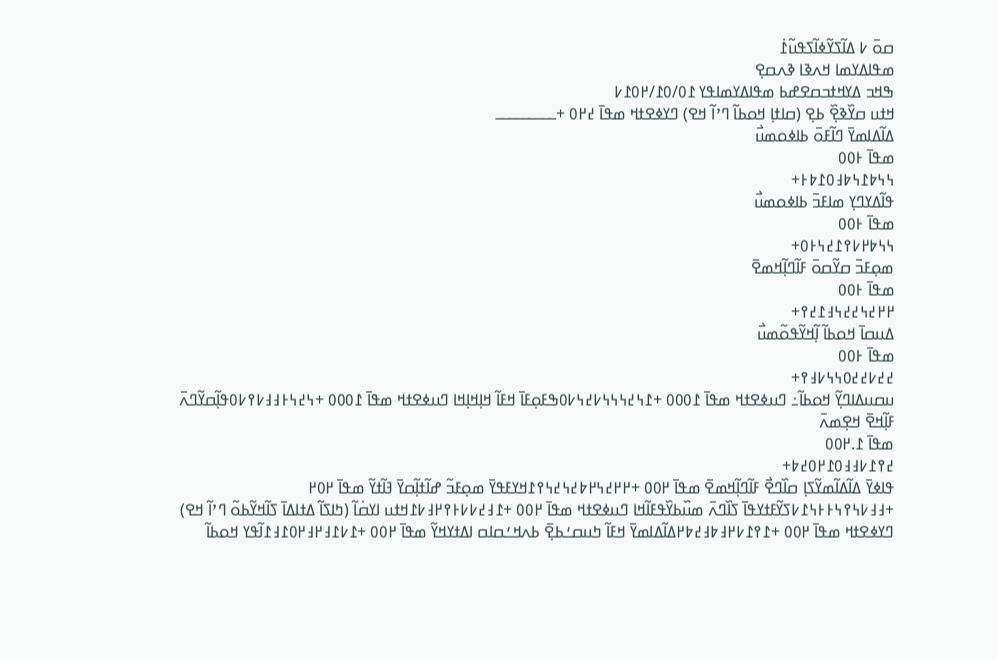ߛߋ߫ ߇ ߡߊ߬ߖߌ߬ߦߊ߬ߖߟߎ߬߁߭
ߘߟߊߡߌߘߊ ߞߍߢߊ ߢߍߛߐ߲
ߒߞߏ ߡߌߞߙߏߛߐߝߕ ߘߟߊߡߌߘߊߟߌ ߁߀/߀߁/߂߀߁߇
ߞߙߎ ߛߌ߰ߢߐ߲߰ ߕߐ߲ (ߛߊߙߊ߲ ߞߋߕߊ߬ ߣߴߊ߬ ߞߐ) ߣߌߦߐߙߞ ߘߟߊ߫ ߄߂߀ +ߺߺߺߺߺߺߺߺߺ
ߡߊ߬ߡߊߘߌ߫ ߣߊ߬ߓߋ߫ ߕߊߦߋߘߎ߯
ߘߟߊ߫ ߅߀߀
߆߆߈߁߆߈߃߀߁߈߅+
ߟߊ߬ߡߌߣߌ߲ ߘߊߓߏ߫ ߕߊߦߋߘߎ߯
ߘߟߊ߫ ߅߀߀
߆߆߈߂߇߉߁߄߆߅߀+
ߘߋ߲ߓߏ߫ ߛߌ߬ߛߋ߫ ߓߊ߬ߣߊ߲߬ߞߘߐ߫
ߘߟߊ߫ ߅߀߀
߂߂߄߆߄߄߆߃߁߄߉+
ߡߎߛߊ߫ ߞߋߕߊ߬ ߊ߲߬ߞߌ߬ߟߋ߬ߘߎ߯
ߘߟߊ߫ ߅߀߀
߄߄߇߄߄߀߆߆߇߃߉+
ߎߛߎߡߊߣߌ߲߬ ߞߋߕߊ߬߸ ߣߎߦߐߙߞ ߘߟߊ߫ ߁߀߀߀ +߁߆߄߆߆߆߇߄߆߇߀ߒߓߋ߲ߓߊ߫ ߞߓߊ߬ ߞߊ߲ߞߊ߲ߞߊ ߣߎߦߐߙߞ ߘߟߊ߫ ߁߀߀߀ +߆߄߆߅߃߃߇߉߇߀ߟߊ߲߬ߛߌ߬ߣߍ߫ ߓߊ߲߬ߞߐ߫ ߞߐ߲ߘߍ߫
ߘߟߊ߫ ߁.߂߀߀
߄߉߁߇߃߃߀߁߂߀߄߈+
ߟߊߦߌ߫ ߡߊ߬ߡߊ߬ߘߌ߬ߖߊ߲ ߛߊ߰ߣߐ߯ ߓߊ߬ߣߊ߲߬ߞߘߐ߫ ߘߟߊ߫ ߂߀߀ +߂߂߄߆߂߈߄߆߄߆߉߁ߞߌߓߟߌ߫ ߘߋ߲ߓߏ߬ ߝߊ߬ߙߊ߲߬ߛߌ߫ ߔߊ߬ߙߌ߬ ߘߟߊ߫ ߂߀߂ +߃߃߇߆߉߆߅߅߆߁߇ߖߌ߬ߓߙߌߟߊ߫ ߖߊ߰ߣߍ߫ ߘߎ߰ߕߌ߰ߟߓߊ߬ߞߊ ߣߎߦߐߙߞ ߘߟߊ߫ ߂߀߀ +߁߃߄߇߇߅߉߂߃߇߁ߞߙߎ ߊߌߛ߭ߊ߬ (ߤߊߖߊ߬ ߡߙߊߡߊ߫ ߖߊ߬ߞߌ߬ߕߋ߬ ߣߴߊ߬ ߞߐ) ߣߌߦߐߙߞ ߘߟߊ߫ ߂߀߀ +߁߉߁߇߂߃߈߃߄߈߂ߡߊ߬ߡߊߘߌ߫ ߞߓߊ߬ ߤߎߛߑߕߐ߲߫ ߕߍߞߑߛߊߛ ߊߡߙߌߞߌ߬ ߘߟߊ߫ ߂߀߀ +߁߇߁߃߂߃߂߀߁߃߁ߊ߬ߟߌ ߞߋߕߊ߬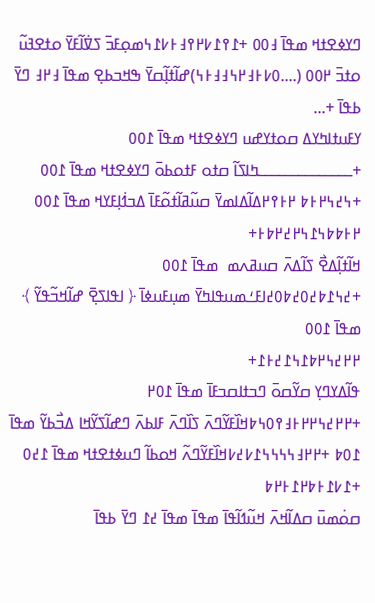ߣߌߦߐߙߞ ߘߟߊ߫ ߃߀߀ +߁߉߁߇߂߉߃߅߇߁߆ߘߋ߲ߓߏ߫ ߖߜ߭ߊ߬ߓߌ߫ ߋߙߐߔߎ߬ ߋߙߏ߫ ߂߀߀ (....߀߇߅߃߂߆߃߃߅߆)ߝߊ߬ߙߊ߲߬ߛߌ߫ ߒߞߏߕߐ߲ ߘߟߊ߫ ߃߂߃ ߣߌ߫ ߕߟߊ߫ +...
ߌߓߎߙߊߤߌߡ ߛߋߙߌߝߎ ߣߌߦߐߙߞ ߘߟߊ߫ ߁߀߀ +ߺߺߺߺߺߺߺߺߺߺߺߺߺߺߤߊߖߊ߬ ߛߙߋ ߓߙߋߕߋ߫ ߣߌߦߐߙߞ ߘߟߊ߫ ߁߀߀ +߆߄߆߂߅߈ ߂߅߉߂ߡߊ߬ߡߊߘߌ߫ ߛߎ߬ߥߊ߬ߙߋ߬ߓߊ߫ ߡߏߗ߭ߊ߲ߓߌߞ ߘߟߊ߫ ߁߀߀
߂߅߈߈߆߁߆߂߄߂߈߅+
ߞߊ߬ߙߊ߲߬ߡߐ߯ ߖߊ߬ߡߍ߫ ߛߎߥߍߘ  ߘߟߊ߫ ߁߀߀  +߄߆߁߈߄߀߄߈߀߄ߊߓߑߘߎߟߊߤߌ߫ ߘߎ߲ߓߎߦߊ߫ ﴿ ߊߟߊߖߐ߲߫ ߝߊ߬ߞߏ߬ߟߌ߬ ﴾ ߘߟߊ߫ ߁߀߀
߂߂߄߆߂߈߁߆߁߄߅߁+
ߟߊ߬ߡߌߣߌ߲ ߛߌ߬ߛߋ߫ ߣߏߙߊߛߏߓߊ߫ ߘߟߊ߫ ߁߀߂ +߂߂߄߆߂߂߅߃߉߀߆߈ߞߊ߰ߓߌ߬ߣߍ߫ ߖߊ߰ߣߍ߫ ߓߊߕߍ߫ ߣߝߊ߬ߖߌ߬ߞߊ ߡߏ߯ߕߌ߬ ߘߟߊ߫ ߁߀߈ +߂߂߃߆߆߆߆߁߇߄߇ߞߊ߰ߓߌ߬ߣߍ߬ ߞߋߕߊ߬ ߣߎߦߙߐߙߞ ߘߟߊ߫ ߁߄߀  +߁߇߁߅߈߂߁߅߂߈
ߛߋ߭ߘߎ߫ ߛߡߊ߬ߞߍ߫ ߞߎ߬ߗߊ߬ߟߊ߫ ߘߟߊ߫ ߘߟߊ߫ ߄߁ ߣߌ߫ ߕߟߊ߫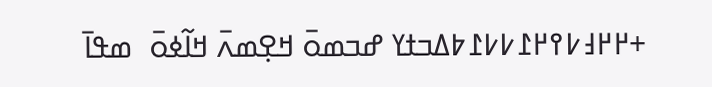+߂߂߃߇߉߂߁߇߇߁߈ߡߏߙߌ ߝߏߘߋ߫ ߞߐ߲ߘߍ߫ ߞߊ߬ߦߋ߫  ߘߟߊ߫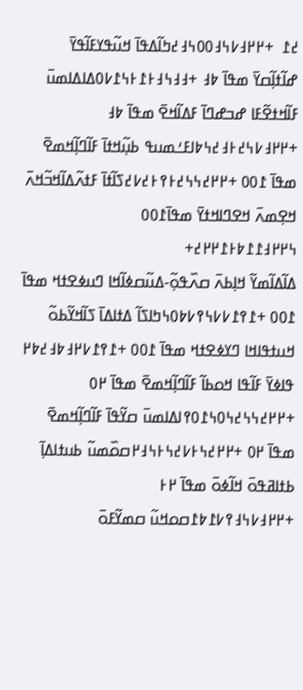߄߁  +߂߂߃߇߆߃߀߀߆߃߄ߤߊ߬ߡߟߊ߫ ߞߎ߬ߟߌߓߊ߬ߟߌ߫ ߝߊ߬ߙߊ߲߬ߛߌ߫ ߘߟߊ߫ ߈߃ +߃߃߆߃߅߁߅߆߁߇߀ߡߊߡߊߘߎ߫ ߓߊ߬ߞߙߐ߬ߓߊ ߝߏߝߣߊ߫ ߓߡߊ߬ߞߐ߫ ߘߟߊ߫ ߈߃ +߂߂߃߇߆߄߅߃߄߆߈ߊߓߑߘߎߟ ߕߎ߲߬ߞߙߊ߫ ߓߊ߬ߣߊ߲߬ߞߘߐ߫ ߘߟߊ߫ ߁߀߀ +߂߂߄߆߆߄߅߉߅߄߇߄ߖߊ߬ߙߊ߫ ߓߙߍ߬ߡߊ߬ߞߏ߬ߞߍ߫ ߞߐ߲ߘߍ߫ ߞߐߣߊߞߙߌ߫ ߘߟߊ߫߁߀߀
߆߂߂߃߁߁߈߅߁߂߂߄+
ߡߊ߬ߡߊ߬ߘߌ߬ ߞߊ߲ߕߍ߫ ߛߍ߰ߟߋ߲߬-ߡߎ߬ߛߦߊ߬ߞߊ ߣߎߦߐߙߞ ߘߟߊ߫ ߁߀߀ +߁߉߁߇߇߆߉߇߈߀߆ߤߊߖߊ߬ ߡߙߊߡߊ߫ ߖߊ߬ߞߌ߬ߕߋ߬ ߞߎߙߟߊߞߊ ߣߌߦߐߙߞ ߘߟߊ߫ ߁߀߀ +߁߉߁߇߂߃߈߃߄߈߂
ߟߊߦߌ߫ ߓߊ߬ߟߊ ߞߋߕߊ߬ ߓߊ߬ߣߊ߲߬ߞߘߐ߫ ߘߟߊ߫ ߂߀ +߂߂߄߆߆߄߆߀߆߁߀߉ߊߡߊߘߎ߫ ߛߌ߬ߟߊ߫ ߓߊ߬ߣߊ߲߬ߞߘߐ߫ ߘߟߊ߫ ߂߀ +߂߂߄߆߅߇߄߆߅߆߃߂ߛߋ߰ߘߎ߬ ߕߎߙߊߡߊ߲߫ ߕߙߊߥߟߋ߫ ߞߊ߬ߦߋ߫ ߘߟߊ߫ ߂߅ +߂߂߃߇߆߃߉߇߁߈߁ߛߋߞߎ߬ ߛߘߌ߬ߓߋ߫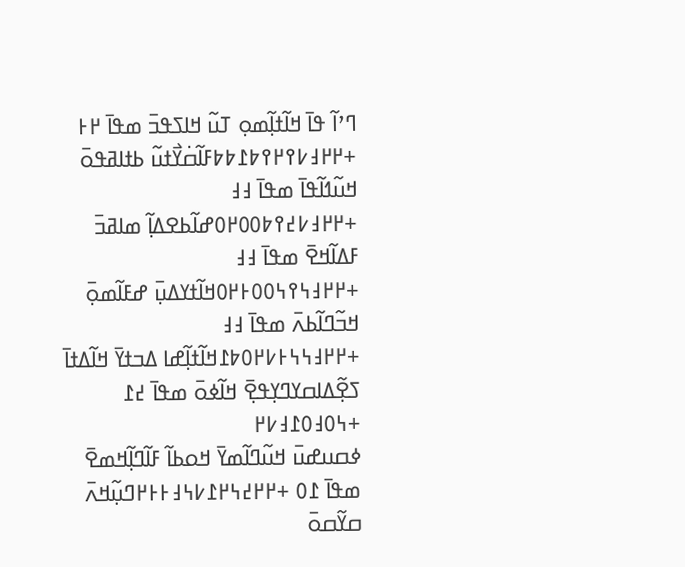ߣߴߊ߬ ߟߊ߫ ߞߊ߬ߙߊ߲߬ߘߋ߲ ߠߎ߬ ߞߊߖߟߏ߫ ߘߟߊ߫ ߂߅ +߂߂߃߇߉߂߉߈߁߈߈ߓߊ߬ߛ߭ߌ߯ߙߎ߬ ߕߙߊߥߟߋ߫ ߞߎ߬ߗߊ߬ߟߊ߫ ߘߟߊ߫ ߃߃ +߂߂߃߇߄߉߈߀߀߂߀ߝߊ߬ߕߐߡߊ߲߬ ߘߊߥߏ߫ ߓߡߊ߬ߞߐ߫ ߘߟߊ߫ ߃߃ +߂߂߃߆߉߆߀߀߅߂߀ߞߊ߬ߙߌߡߎ߲߫ ߝߓߊ߬ߘߋ߲߫ ߞߏ߬ߣߊ߬ߕߍ߫ ߘߟߊ߫ ߃߃  +߂߂߃߆߆߅߇߂߀߈߁ߞߊ߬ߙߊ߲߬ߝߊ ߡߏߙߌ߫ ߞߊ߬ߡߙߊ߫ ߖߐ߲߬ߡߊߛߌߣߌ߲ߟߐ߲߫ ߞߊ߬ߦߋ߫ ߘߟߊ߫ ߄߁ +߆߀߃߀߁߃߇߂
ߦߛߎߝߎ߫ ߞߎ߬ߣߊ߬ߘߌ߫ ߞߋߕߊ߬ ߓߊ߬ߣߊ߲߬ߞߘߐ߫ ߘߟߊ߫ ߁߀ +߂߂߄߆߂߁߇߆߃߅߅߂ߣߎ߲߬ߞߍ߫ ߛߌ߬ߛߋ߫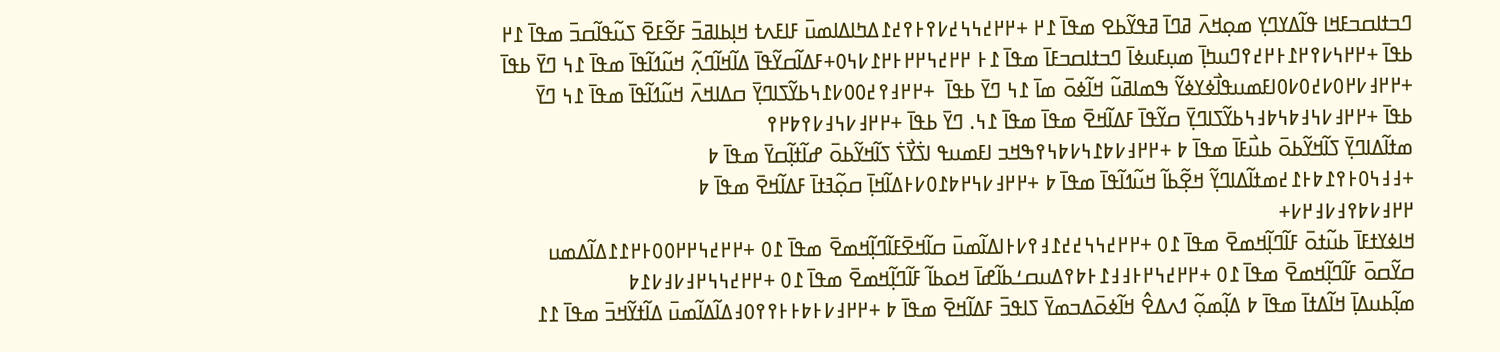ߣߏߙߊߛߏߓߞߊ ߟߊ߬ߡߌߣߌ߲ ߘߋ߲ߞߍ߫ ߥߣߊ߫ ߥߟߌ߬ߕߐ ߘߟߊ߫ ߁߂ +߂߂߄߆߆߄߇߉߅߉߄߁ߡߤߊߡߊߘߎ߫ ߓߊߓߍߙ ߞߊ߲ߕߊߥߏ߫ ߓߐ߬ߓߐ߫ ߖߎ߬ߟߊ߬ߛߏ߫ ߘߟߊ߫ ߁߂ ߕߟߊ߫ +߂߂߆߇߉߂߁߅߂߄߉ߣߎߤߊ߲߫ ߘߎ߲ߓߎߦߊ߫ ߣߏߙߊߛߏߓߊ߫ ߘߟߊ߫ ߁߅ ߂߂߄߆߂߂߅߂߁߇߆߀+ߓߡߊ߬ߛߌ߬ߟߊ߫ ߡߊ߬ߞߊ߬ߣߍ߲߬ ߞߎ߬ߗߊ߬ߟߊ߫ ߘߟߊ߫ ߁߆ ߣߌ߫ ߕߟߊ߫ +߂߂߃߇߂߀߇߄߀߇߀ߊߓߘߎߟߊ߯ߦߌߦߌ߬ ߒߘߊߥߎ߬ ߞߊ߬ߦߋ߫ ߘߊ߫ ߁߆ ߣߌ߫ ߕߟߊ߫  +߂߂߃߉߄߀߀߇߁߆ߕߌ߬ߖߊߣߌ߲߫ ߛߡߊߞߍ߫ ߞߎ߬ߗߊ߬ߟߊ߫ ߘߟߊ߫ ߁߆ ߣߌ߫ ߕߟߊ߫ +߂߂߃߇߆߃߈߆߈߃߆ߕߌ߬ߖߊߣߌ߲߫ ߛߌ߬ߟߊ߫ ߓߡߊ߬ߞߐ߫ ߘߟߊ߫ ߘߟߊ߫ ߁߆. ߣߌ߫ ߕߟߊ߫ +߂߂߃߇߆߃߇߉߈߂߉
ߘߙߊ߬ߡߊߣߌ߲߫ ߖߊ߬ߞߌ߬ߕߋ߫ ߕߎ߯ߓߊ߫ ߘߟߊ߫ ߈ +߂߂߃߇߈߁߆߇߈߆߉ߒߞߏ ߊߓߘߎߟ ߊߖ߭ߌ߯ߖ߭ ߖߊ߬ߞߌ߬ߕߋ߫ ߝߊ߬ߙߊ߲߬ߛߌ߫ ߘߟߊ߫ ߈ +߃߃߆߀߅߉߁߈߅߁߄ߘߙߊ߬ߡߊߣߌ߲߬ ߞߐ߲߬ߕߊ߬ ߞߎ߬ߗߊ߬ߟߊ߫ ߘߟߊ߫ ߈ +߂߂߃߇߆߂߈߁߀߇߅ߡߊ߬ߞߊ߲߫ ߛߋ߲߬ߔߙߊ߫ ߓߡߊ߬ߞߐ߫ ߘߟߊ߫ ߈
߂߂߃߇߈߉߃߇߃߂߇+
ߞߊߦߌߙߓߊ߫ ߕߎ߬ߙߋ߫ ߓߊ߬ߣߊ߲߬ߞߘߐ߫ ߘߟߊ߫ ߁߀ +߂߂߄߆߆߄߄߁߃߉߇߅ߊߡߊ߬ߘߎ߫ ߛߊ߬ߞߐ߫ߓߊ߬ߣߊ߲߬ߞߘߐ߫ ߘߟߊ߫ ߁߀ +߂߂߄߆߂߂߀߀߅߂߁߁ߡߊ߬ߡߘߎ ߛߌ߬ߛߋ߫ ߓߊ߬ߣߊ߲߬ߞߘߐ߫ ߘߟߊ߫ ߁߀ +߂߂߄߆߂߅߃߃߁߅߈߉ߡߎߛߑߕߊ߬ߝߊ߫ ߞߋߕߊ߬ ߓߊ߬ߣߊ߲߬ߞߘߐ߫ ߘߟߊ߫ ߁߀ +߂߂߄߆߆߂߃߇߃߇߁߈
ߘߊ߲߬ߕߎߡߊ߲߫ ߞߊ߬ߡߙߊ߫ ߘߟߊ߫ ߈ ߡߊ߲߬ߘߋ߲߬ ߗߍߡߐ߮ ߞߊ߬ߦߋ߫ߡߏߘߌ߫ ߖߊߟߏ߫ ߓߡߊ߬ߞߐ߫ ߘߟߊ߫ ߈ +߂߂߃߇߅߈߅߅߉߉߀߃ߡߊ߬ߡߊ߬ߘߎ߫ ߡߊ߬ߙߌ߬ߞߏ߫ ߘߟߊ߫ ߁߁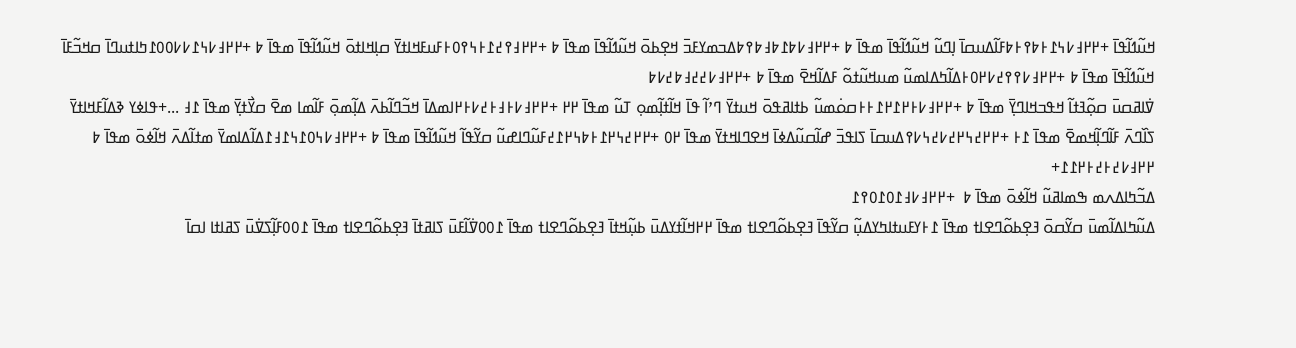ߞߎ߬ߗߊ߬ߟߊ߫ +߂߂߃߇߆߁߅߈߉߅߈ߓߊ߬ߡߎߛߊ߫ ߊ߲ߣߎ߬ ߞߎ߬ߗߊ߬ߟߊ߫ ߘߟߊ߫ ߈ +߂߂߃߇߈߁߈߃߈߉߈ߡߏߘߌߓߏ߫ ߞߐ߲ߕߋ߫ ߞߎ߬ߗߊ߬ߟߊ߫ ߘߟߊ߫ ߈ +߂߂߃߉߄߁߅߆߉߀߅ߓߎߓߞߊߙߌ߫ ߛߊ߲ߞߊߙߋ߫ ߞߎ߬ߗߊ߬ߟߊ߫ ߘߟߊ߫ ߈ +߂߂߃߇߆߁߇߇߀߀߁ߤߊߙߎߣߊ߫ ߛߞߏ߬ߓߊ߫ ߞߎ߬ߗߊ߬ߟߊ߫ ߘߟߊ߫ ߈ +߂߂߃߇߉߉߄߇߂߀߅ߡߊ߬ߤߡߊߘߎ߬ ߘߎߞߎ߬ߙߋ߬ ߓߡߊ߬ߞߐ߫ ߘߟߊ߫ ߈ +߂߂߃߇߄߄߃߈߄߇߈
ߜ߭ߊߥߛߎ߫ ߛߋ߲߬ߔߙߊ߬ ߞߟߏߞߊߣߌ߲߫ ߘߟߊ߫ ߈ +߂߂߃߇߅߂߁߂߁߅߅ߛߋ߭ߘߎ߬ ߕߙߊߥߟߋ߫ ߞߎߙߌ߫ ߣߴߊ߬ ߟߊ߫ ߞߊ߬ߙߊ߲߬ߘߋ߲ ߠߎ߬ ߘߟߊ߫ ߂߂ +߂߂߃߇߅߃߅߄߇߅߂ߊߘߡߊ߫ ߞߏ߬ߣߊ߬ߕߍ߫ ߡߊ߲߬ߘߋ߲߫ ߓߊ߬ߘߊ ߘߐ߫ ߛߌ߯ߙߌ߲߫ ߘߟߊ߫ ߁߃ ...+ߟߊߦߌ ߢߡߊ߬ߓߞߊߙߌ߫ ߖߊ߰ߣߍ߫ ߓߊ߬ߣߊ߲߬ߞߘߐ߫ ߘߟߊ߫ ߁߅ +߂߂߄߆߂߄߇߄߆߇߉ߡߎߛߊ߫ ߖߊߟߏ߫ ߝߊ߬ߛߎ߬ߡߦߊ߫ ߞߐߣߊߞߙߌ߫ ߘߟߊ߫ ߂߀ +߂߂߄߆߂߁߅߈߆߂߁߄ߓߎ߬ߣߊߝߎ߬ ߛߌ߬ߟߊ߬ ߞߎ߬ߗߊ߬ߟߊ߫ ߘߟߊ߫ ߈ +߂߂߃߇߆߀߁߆߁߃߁ߡߊ߬ߡߊߘߌ߫ ߘߙߊ߬ߡߍ߫ ߞߊ߬ߦߋ߫ ߘߟߊ߫ ߈
߂߂߃߇߄߅߄߅߂߁߁+
ߡߏ߬ߤߊߡߍߘ ߒߘߊߥߎ߬ ߞߊ߬ߦߋ߫ ߘߟߊ߫ ߈  +߂߂߃߇߃߁߀߁߀߉߁
ߡߎ߬ߤߊߡߊ߬ߘߎ߫ ߛߌ߬ߛߋ߫ ߔߐ߲ߕߋ߬ߣߐߊߙ ߘߟߊ߫ ߁߅ߌߓߎߙߊߤߌߡߎ߲߬ ߛߌ߬ߟߊ߫ ߔߐ߲ߕߋ߬ߣߐߊߙ ߘߟߊ߫ ߂߂ߞߊ߬ߙߌߡߎ߫ ߕߎ߲߬ߞߙߊ߫ ߔߐ߲ߕߋ߬ߣߐߊߙ ߘߟߊ߫ ߁߀߀ߜ߭ߊ߬ߓߎ߫ ߖߊߥߙߊ߫ ߔߐ߲ߕߋ߬ߣߐߊߙ ߘߟߊ߫ ߁߀߀ߓߊ߲߬ߖߜ߭ߎ߫ ߖߥߊߙߊ ߊߛߊ߫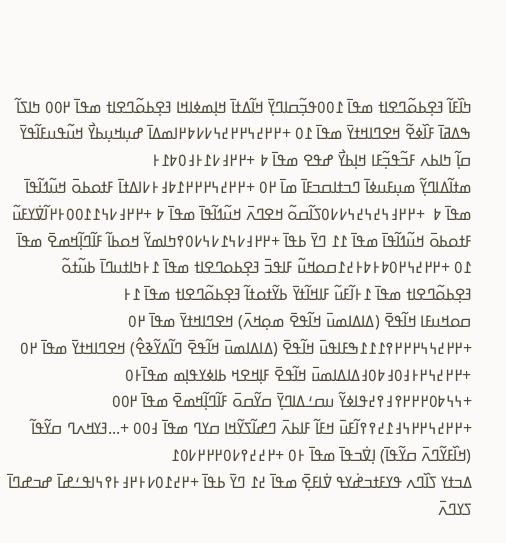ߤߊ߰ߓߊ߬ ߔߐ߲ߕߋ߬ߣߐߊߙ ߘߟߊ߫ ߁߀߀ߟߏ߲߬ߛߊߣߌ߲߫ ߞߊ߬ߡߙߊ߫ ߞߊ߲ߘߦߊߞߊ ߔߐ߲ߕߋ߬ߣߐߊߙ ߘߟߊ߫ ߂߀߀ ߤߊߖߊ߬ ߒߡߥߊ߫ ߓߊ߰ߦߐ߬ ߞߐߣߊߞߙߌ߫ ߘߟߊ߫ ߁߀ +߂߂߄߆߂߂߄߆߇߇߈߂ߊߘߡߊ߫ ߝߎ߲ߞߎ߲ߕߌ߯ ߞߎ߬ߟߎߓߊ߬ߟߌ߫ ߛߊ߲߬ ߤߊߕߍ ߓߏ߬ߟߏ߲߬ߓߊ ߞߊ߲ߕߌ߯ ߝߟߐ ߘߟߊ߫ ߈ +߂߂߃߇߁߅߃߀߈߁߅
ߘߙߊ߬ߡߊߣߌ߲߬ ߘߎ߲ߓߎߦߊ߫ ߣߏߙߊߛߏߓߊ߫ ߘߊ߫ ߂߀ +߂߂߄߆߂߂߂߁߈߃߅߇ߊߡߙߊ߫ ߓߙߋߕߋ߫ ߞߎ߬ߗߊ߬ߟߊ߫ ߘߟߊ߫ ߈  +߂߂߃߆߄߆߄߆߇߇߀ߖߊ߬ߛߋ߬ ߞߐߣߍ߫ ߞߎ߬ߗߊ߬ߟߊ߫ ߘߟߊ߫ ߈ +߂߂߃߇߆߁߁߀߀߅߂ߊ߬ߜ߭ߌߓߎ߬ ߓߙߋߕߋ߫ ߞߎ߬ߗߊ߬ߟߊ߫ ߘߟߊ߫ ߁߁ ߣߌ߫ ߕߟߊ߫ +߂߂߃߇߆߁߇߆߇߀߉ߤߊߘߌ߬ ߞߋߕߊ߬ ߓߊ߬ߣߊ߲߬ߞߘߐ߫ ߘߟߊ߫ ߁߀ +߂߂߄߆߂߀߈߅߈߅߄߁ߛߋߞߎ߬ ߓߊߟߏ߫ ߔߐ߲ߕߋߣߐߊߙ ߘߟߊ߫ ߁߅ߤߊߙߎߣߊ߫ ߕߎ߬ߙߋ߬ ߔߐ߲ߕߋ߬ߣߐߊߙ ߘߟߊ߫ ߁߅ߊ߬ߓߎ߬ ߓߊߞߊ߬ߙߌ߫ ߕߌ߬ߙߋߙߊ߬ ߔߐ߲ߕߋ߬ߣߐߊߙ ߘߟߊ߫ ߁߅
ߛߋߞߎߓߊ ߞߊ߬ߟߐ߫ (ߡߊߡߊߘߎ߫ ߞߊ߬ߟߐ߫ ߘߋ߲ߞߍ߫) ߞߐߣߊߞߙߌ߫ ߘߟߊ߫ ߂߀ +߂߂߄߆߆߂߂߂߉߁߁߁ߒߓߊߟߎ߫ ߞߊ߬ߟߐ߫ (ߡߊߡߊߘߎ߫ ߞߊ߬ߟߐ߫ ߣߊ߬ߡߌ߬ߢߐ߮) ߞߐߣߊߞߙߌ߫ ߘߟߊ߫ ߂߀ +߂߂߄߆߂߅߃߀߃߈߀߃ߡߊߡߊߘߎ߫ ߞߊ߬ߟߐ߫ ߓߊ߲ߞߐߞ ߕߊߦߌߟߊ߲ߘ ߘߟߊ߫߅߀ +߆߆߈߀߂߂߂߉߃߉߄ߟߊߦߌ߬ ߎߛߑߡߊߣߌ߲߫ ߛߌ߬ߛߋ߫ ߓߊ߬ߣߊ߲߬ߞߘߐ߫ ߘߟߊ߫ ߂߀߀ +߂߂߄߆߂߂߆߃߁߄߉߉ߊ߬ߓߎ߫ ߞߓߊ߬ ߓߊߕߍ߫ ߣߝߊ߬ߖߌ߬ߞߊ ߛߌߣ ߘߟߊ߫ ߃߀߀ +...ߔߌߞߍߣ ߛߌ߬ߟߊ߬ (ߞߊ߰ߓߌ߬ߣߍ߫ ߛߌ߬ߟߊ߫) ߊ߲ߜ߭ߏߟߊ߫ ߘߟߊ߫ ߅߀ +߂߄߄߉߇߀߂߂߂߇߀߁
ߡߏߙߌ ߖߊ߰ߣߍ ߟߌߓߙߏߝ߭ߌߟ ߜ߭ߊߓߐ߲߫ ߘߟߊ߫ ߄߁ ߣߌ߫ ߕߟߊ߫ +߂߄߁߀߇߅߂߃߅߉߆ߊߟߑߝߊ߫ ߝߏߝߣߊ߫ ߖߌߣߍ߫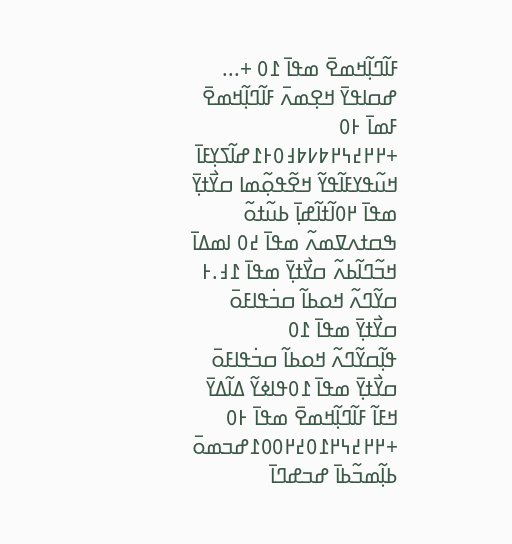ߓߊ߬ߣߊ߲߬ߞߘߐ߫ ߘߟߊ߫ ߁߀ +...
ߝߛߊߟߌ߫ ߞߐ߲ߘߍ߫ ߓߊ߬ߣߊ߲߬ߞߘߐ߫ ߓߘߊ߫ ߅߀ +߂߂߄߆߂߈߇߈߃߀߅߁ߝߊ߬ߖߌ߲ߓߊ߫ ߞߎ߬ߟߌߓߊ߬ߟߌ߬ ߞߐ߬ߟߋ߲߬ߘߊ ߛߌ߯ߙߌ߲߫ ߘߟߊ߫ ߂߀ߊ߬ߙߊ߬ߝߊ߲߫ ߕߎ߬ߙߋ߬ ߒߛߙߍߜߘߍ߬ ߘߟߊ߫ ߄߀ ߊߘߡߊ߫ ߞߏ߬ߣߊ߬ߕߍ߬ ߛߌ߯ߙߌ߲߫ ߘߟߊ߫ ߁߃.߅
ߛߌ߬ߣߍ߬ ߞߋߕߊ߬ ߛߏ߭ߟߊߓߋ߫ ߛߌ߯ߙߌ߲߫ ߘߟߊ߫ ߁߀
ߟߊ߲߬ߛߌ߬ߣߍ߬ ߞߋߕߊ߬ ߛߏ߭ߟߊߓߋ߫ ߛߌ߯ߙߌ߲߫ ߘߟߊ߫ ߁߀ߟߊߦߌ߬ ߡߊ߬ߡߌ߫ ߞߓߊ߬ ߓߊ߬ߣߊ߲߬ߞߘߐ߫ ߘߟߊ߫ ߅߀ +߂߂߄߆߂߁߀߄߂߀߀߁ߝߏߘߋ߫ ߕߊ߲߬ߘߏ߬ߕߊ߫ ߝߏߝߣߊ߫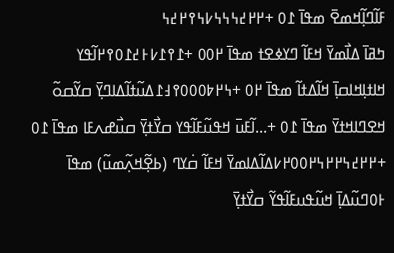ߓߊ߬ߣߊ߲߬ߞߘߐ߫ ߘߟߊ߫ ߁߀ +߂߂߄߆߆߆߇߆߉߂߄߆
ߤߥߊ߫ ߡߊ߯ߘߌ߫ ߞߓߊ߬ ߣߌߦߐߙ ߘߟߊ߫ ߂߀߀ +߁߉߁߇߅߄߁߀߉߂ߊ߬ߟߌ ߞߊߙߊ߲ߞߊߛߊ߲߫ ߞߊ߬ߡߙߊ߬ ߘߟߊ߫ ߂߀ +߆߂߈߀߀߀߉߃߁ߡߎ߬ߙߊ߬ߡߊߣߌ߲߫ ߛߌ߬ߛߋ߬ ߞߐߣߊߞߙߌ߫ ߘߟߊ߫ ߁߀ +...ߊ߬ߓߎ߫ ߞߟߎ߬ߓߊ߬ߟߌ ߛߌ߯ߙߌ߲߫ ߛߎ߯ߝߍߓߊ ߘߟߊ߫ ߁߀ +߂߂߄߆߂߂߆߂߀߀߂߇ߡߊ߬ߡߊߘߌ߫ ߞߓߊ߬ ߛ߭ߌߣ (ߕߐ߲߬ߞߍ߲߬ߘߎ߬) ߘߟߊ߫ ߅߀ߣߎ߬ߡߊ߲߫ ߞߎ߬ߟߎߓߊ߬ߟߌ߬ ߛߌ߯ߙߌ߲߫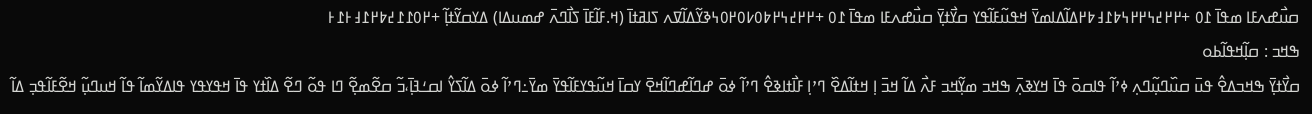ߛߎ߯ߝߍߓߊ ߘߟߊ߫ ߁߀ +߂߂߄߆߂߂߆߈߁߃߈߂ߡߊ߬ߡߊߘߌ߫ ߞߟߎ߬ߓߊ߬ߟߌ ߛߌ߯ߙߌ߲߫ ߛߎ߯ߝߍߓߊ ߘߟߊ߫ ߁߀ +߂߂߄߆߂߈߀߇߀߂߀߆ߢߌ߬ߡߊ߬ߜߍ ߖߊߥߙߊ߫ (ߞ.ߓߊ߬ߓߊ߫ ߖߊ߯ߣߍ߫ ߝߘߎߡߊ) ߡߌߛߌ߬ߙߊ߲߬ +߂߀߁߁߄߈߂߁߃߅߁߅
ߒߞߏ : ߛߊ߲߬ߞߟߊ߬ߕߋ
ߛߌ߯ߙߌ߲߫ ߒߞߏߡߐ߮ ߟߎ߫ ߛߎ߰ߣߎ߲߬ߣߍ߲ ߦߴߊ߬ ߟߊߛߋ߫ ߟߊ߫ ߞߌߢߍ߲߫ ߒߞߏ ߘߌ߲߬ߞߏ ߓߍ߯ ߡߊ߬ ߞߏ߫ ߊ߲ ߞߙߊ߬ߡߐ߰ ߣߴߊ߲ ߓߊ߯ߙߊߢߐ߮ ߣߴߊ߬ ߦߋ߫ ߝߣߊ߬ߝߣߊ߬ߞߐ߫ ߌߛߊ߫ ߞߎ߬ߟߌߓߊ߬ߟߌ߫ ߘߌ߫߸ߣߴߊ߬ ߦߋ߫ ߡߊ߬ߖߌ߮ ߊߛߑߔߊ߲߫،ߏ߬ ߛߐ߬ߘߐ߲߬ ߣߊ ߟߋ߬ ߣߐ߬ ߡߊ߰ߙߌ ߟߊ߫ ߞߟߌߟߌ ߟߊߡߌ߬ߘߊ߬ ߟߊ߬ ߞߎߣߎ߲߬ ߞߐ߬ߓߊ߬ߟߏ߲ ߡߊ߬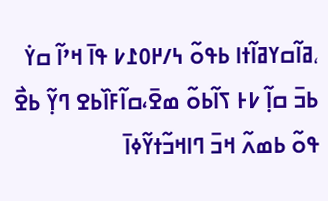،ߥߊ߬ߛߌߥߊ߬ߙߊ ߕߟߋ߬ ߆/߂߀߁߇ ߟߊ߫ ߞߴߊ߬ ߛߌ߭ ߕߏ߫ ߛߊ߲߬ ߇߅ ߖߊ߬ߕߋ߬ ߘߐ߫،ߛߊ߬ߓߊ߰ߕߐ ߣߌ߲߬ ߕߐ߯ ߟߋ߬ ߕߘߍ߬ ߞߏ߫ ߣߊߞߏ߬ߙߌ߬ߦߊ߫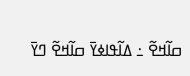ߛߊ߬ߞߐ߬ ߸ ߡߊ߬ߟߊߦߌ߫ ߛߊ߬ߞߐ߬ ߣߌ߫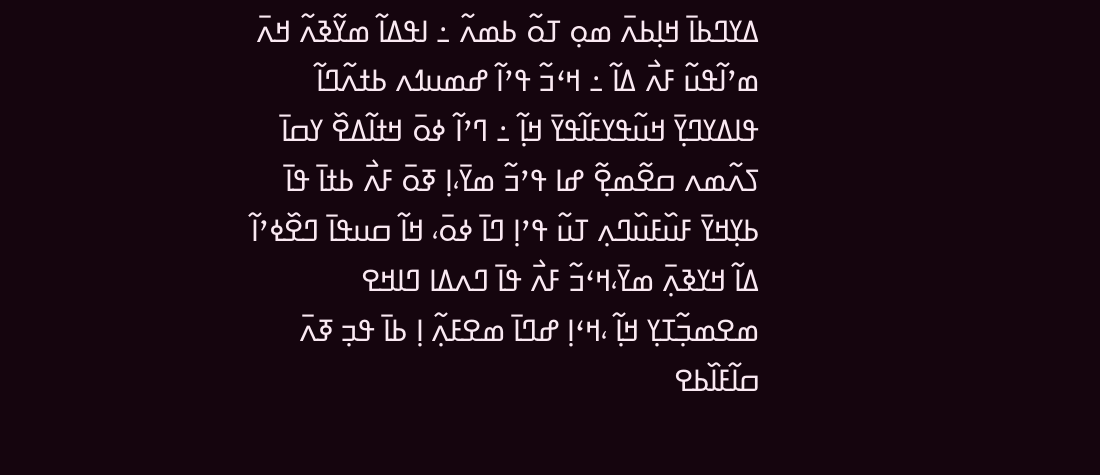ߡߌߣߕߊ߫ ߞߊ߲ߕߍ߫ ߘߋ߲ ߠߋ߬ ߕߘߍ߬ ߸ ߊߟߡߊ߬ ߘߌ߬ߢߍ߬ ߞߍ߫ ߘߴߊ߬ߟߎ߬ ߓߍ߯ ߡߊ߬ ߸ ߞߵߏ߬ ߟߴߊ߬ ߝߘߎߗߍ ߕߙߍ߬ߣߊ߬ ߟߊߡߌߣߌ߲߫ ߞߎ߬ߟߌߓߊ߬ߟߌ߫ ߞߊ߲߬ ߸ ߣߴߊ߬ ߦߋ߫ ߞߙߊ߬ߡߐ߰ ߌߛߊ߫ ߖߍ߬ߘߍ ߛߐ߬ߘߐ߲߬ ߝߊ ߟߴߏ߬ ߘߌ߫،ߊ߲ ߧߋ߫ ߓߍ߯ ߕߙߊ߫ ߟߊ߫ ߕߌ߲ߞߌ߫ ߓߎ߰ߓߎ߰ߣߍ߲ ߠߎ߬ ߟߴߊ߲ ߣߊ߫ ߦߋ߫، ߞߊ߬ ߛߎߟߊ߫ ߣߐ߰ߦߴߊ߬ ߡߊ߬ ߞߌߢߍ߲߫ ߘߌ߫،ߞߵߏ߬ ߓߍ߯ ߟߊ߫ ߣߍߡߊ ߣߊߞߐ ߘߐߘߏ߲߬ߠߌ߲ ߞߊ߲߬ ،ߞߵߊ߲ ߝߣߊ߫ ߘߐߓߍ߲߬ ߊ߲ ߕߊ߫ ߟߏ߲ ߧߍ߫ ߛߊ߬ߓߊ߰ߕߐ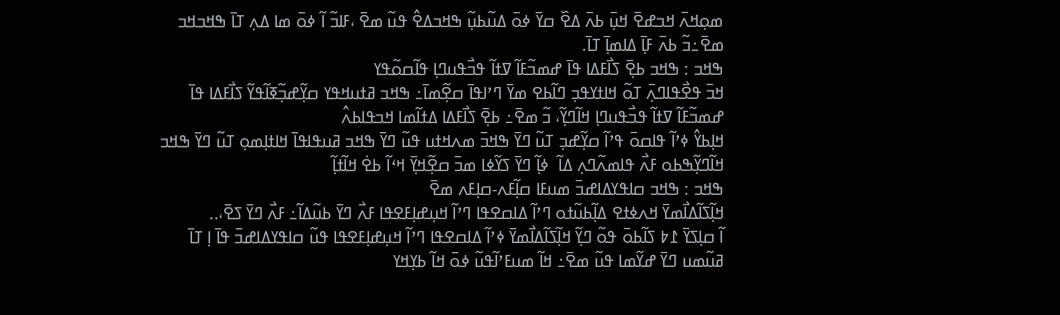ߘߋ߲ߞߍ߫ ߞߏߝߐ߫ ߞߎ߲߫ ߕߍ߫ ߡߐ߰ ߛߌ߫ ߦߋ߫ ߡߎ߬ߕߎ߲߬ ߒߞߏߡߐ߮ ߟߎ߬ ߘߐ߫ ،ߓߊߏ߬ ߊ߬ ߦߋ߫ ߘߊ ߡߍ߲ ߠߊ߫ ߒߞߏߞߏ ߘߐ߫߸ߏ߬ ߕߍ߫ ߓߊ߲߫ ߡߊߘߊ߲߫ ߠߊ߫.
ߒߞߏ : ߒߞߏ ߕߐ߲߫ ߖߊ߯ߓߡߊ ߟߊ߫ ߝߘߏ߬ߓߊ߬ ߜߙߊ߬ ߟߏ߯ߟߎߣߊ߲ ߟߊ߬ߛߋ߬ߟߌ
ߞߏ߫ ߟߐ߯ߟߊߣߍ߲߫ ߠߋ߬ ߞߊߙߌߟߏ߲ ߣߊ߬ߕߐ ߘߌ߫ ߣߴߊߟߊ߫ ߛߐ߲߬ߘߊ߫߸ ߒߞߏ ߥߙߎߞߟߌ ߛߌ߲߬ߝߏ߲߬ߧߊ߬ߟߌ߬ ߖߊ߯ߓߡߊ ߟߊ߫ ߝߘߏ߬ߓߊ߬ ߜߙߊ߬ ߟߏ߯ߟߎߣߊ߲ ߞߊ߬ߣߌ߲߬، ߏ߬ ߘߐ߫߸ ߕߐ߲߫ ߖߊ߯ߓߡߊ ߡߙߊ߬ߘߊ ߞߏߟߊߕߍ߮
ߞߊ߲ߕߌ߮ ߦߴߊ߬ ߟߊߛߋ߫ ߟߴߊ߬ ߛߌ߲߬ߝߏ߲ ߠߎ߬ ߣߌ߫ ߒߞߏ߫ ߘߍߞߙߎ ߟߎ߬ ߣߌ߫ ߒߞߏ ߥߎߟߊߟߊ߫ ߞߊߙߊ߲ߘߋ߲ ߠߎ߬ ߣߌ߫ ߒߞߏ ߞߊ߬ߣߌ߲߬ߒߕߋ ߓߍ߯ ߟߊߘߍ߬ߣߍ߲ ߡߊ߬  ߦߊ߲߬ ߣߌ߫ ߖߌ߬ߦߊ ߘߏ߫ ߛߐ߲߬ߞߌ߲߫ ߞߵߊ߬ ߕߐ߭ ߞߊ߬ߙߊ߲߬
ߒߞߏ : ߒߞߏ ߛߊߟߌߡߊߝߏ߫ ߘߎߓߊ ߛߊ߲߬ߓߍ-ߛߊ߲ߓߍ ߘߐ߫
ߞߊ߲߬ߖߊ߬ߡߊ߯ߘߌ߫ ߞߍߦߙߐ ߡߊ߲߬ߕߎ߬ߙߋ ߣߴߊ߬ ߡߊߛߐߟߊ ߣߴߊ߬ ߞߎ߲ߝߊ߲ߓߐߟߊ ߓߍ߯ ߣߌ߫ ߕߎ߬ߡߊ߬߸ ߓߍ߯ ߣߌ߫ ߖߐ߫،..
ߊ߬ ߛߊ߲ߖߌ߫ ߁߈ ߖߊ߬ߕߋ߫ ߟߋ߬ ߣߌ߲߬ ߞߊ߲߬ߖߊ߬ߡߊ߯ߘߌ߫ ߦߴߊ߬ ߡߊߛߐߟߊ ߣߴߊ߬ ߞߎ߲ߝߊ߲ߓߐߟߊ ߟߎ߬ ߛߊߟߌߡߊߝߏ߫ ߟߊ߫ ߊ߲ ߠߊ߫ ߥߎ߬ߘߎ ߣߌ߫ ߝߌ߬ߘߊ ߟߎ߬ ߘߐ߫߸ ߞߊ߬ ߘߎߓߴߊ߬ߟߎ߬ ߦߋ߫ ߞߊ߬ ߕߌ߲ߞߌ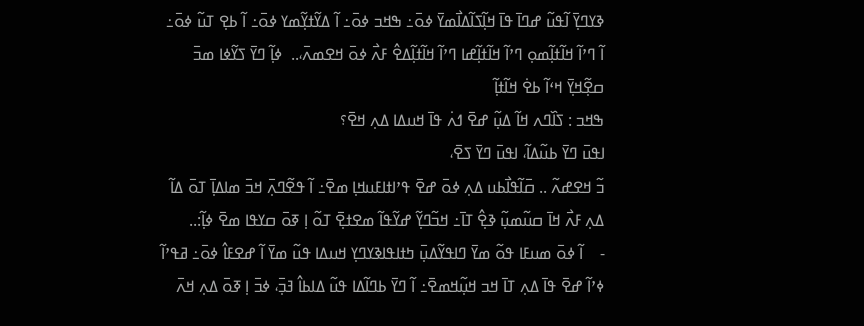ߢߌߣߌ߲߫ ߊ߬ߟߎ߬ ߝߣߊ߫ ߟߊ߫ ߞߊ߲߬ߖߊ߬ߡߊ߯ߘߌ߫ ߦߋ߫߸ ߒߞߏ ߦߋ߫߸ ߊ߬ ߡߌ߬ߙߌ߲߬ߘߌ ߦߋ߫߸ ߊ߬ ߕߐ߲ ߠߎ߬ ߦߋ߫߸ ߊ߬ ߣߴߊ߬ ߞߊ߬ߙߊ߲߬ߘߋ߲ ߣߴߊ߬ ߞߊ߬ߙߊ߲߬ߝߊ ߣߴߊ߬ ߞߊ߬ߙߊ߲߬ߡߐ߮ ߓߍ߯ ߦߋ߫ ߞߐߘߍ߫،..  ߦߊ߲߬ ߣߌ߫ ߖߌ߬ߦߊ ߘߏ߫ ߛߐ߲߬ߞߌ߲߫ ߞߵߊ߬ ߕߐ߭ ߞߊ߬ߙߊ߲߬
ߒߞߏ : ߖߊ߰ߣߍ ߞߊ߬ ߡߎ߲߬ ߝߐ߫ ߗߍ߭ ߟߊ߫ ߞߎߡߊ ߡߍ߲ ߞߐ߫؟
ߊߟߎ߫ ߣߌ߫ ߕߎ߬ߡߊ߬، ߊߟߎ߫ ߣߌ߫ ߖߐ߫،
ߏ߬ ߞߐߝߍ߬ .. ߛ߫ߊ߬ߟߊ߯ߕߎ ߡߍ߲ ߦߋ߫ ߝߐ߫ ߟߴߊߙߊߓߎߞߊ߲ ߘߐ߫߸ ߊ߬ ߟߐ߬ߣߍ߲߫ ߞߏ߫ ߘߊߡߊ߲߫ ߠߋ߫ ߡߊ߬ ߡߍ߲ ߓߍ߯ ߞߊ߫ ߛߎ߬ߘߎ߲߬ ߢߐ߲߮ ߠߊ߫߸ ߞߏ߬ߣߌ߲߬ ߝߌ߬ߟߊ߬ ߘߐߙߐ߲߫ ߠߋ߬ ߊ߲ ߧߋ߫ ߛߌߟߊ ߘߐ߫ ߦߊ߲߬:..
-    ߊ߬ ߦߋ߫ ߘߎߓߊ ߟߋ߬ ߘߌ߫ ߣߊߟߌ߬ߡߎ߲߫ ߤߙߊߟߊߢߌߣߌ߲ ߞߎߡߊ ߟߎ߬ ߘߌ߫ ߊ߬ ߝߐߓߊ߮ ߦߋ߫߸ ߥߟߴߊ߬ ߦߴߊ߬ ߝߐ߫ ߟߊ߫ ߡߍ߲ ߠߊ߫ ߞߏ ߞߎ߲߬ߞߘߐ߫߸ ߊ߬ ߣߌ߫ ߕߣߊ߬ߡߊ ߟߎ߬ ߡߊߕߊ߮ ߔߏ߲߫، ߦߏ߫ ߊ߲ ߧߋ߫ ߡߍ߲ ߞߍ߫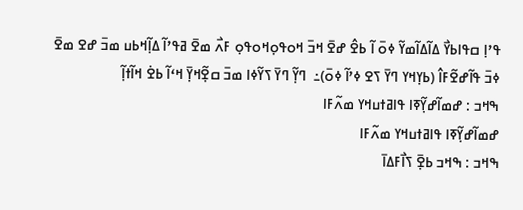ߟߴߊ߲ ߛߟߊߕߌ߯ ߡߊ߬ߡߊ߬ߘߌ߬ ߦߋ߫ ߊ߬ ߕߐ߮ ߝߐ߫ ߞߏ߫ ߞߋߟߋ߲ߞߋߟߋ߲ ߓߍ߯ ߘߐ߫ ߥߟߴߊ߬ ߡߊ߲߬ߞߕߎ ߘߏ߫ ߝߐ ߘߐ߫ ߦߏ߫ ߟߊ߬ߝߐ߬ߓߊ߮ (ߕߌ߲ߞߌ ߣߌ߫ ߖߐ ߦߴߊ߬ ߦߋ߫)߸  ߣߌ߲߬ ߣߌ߫ ߖߌ߬ߦߊ ߘߏ߫ ߛߐ߲߬ߞߌ߲߫ ߞߵߊ߬ ߕߐ߭ ߞߊ߬ߙߊ߲߬
ߒߞߏ : ߝߘߊ߬ߝߌ߲߬ߧߊ ߟߊߥߙߎߞߌ ߘߍ߬ߓߊ
ߝߘߊ߬ߝߌ߲߬ߧߊ ߟߊߥߙߎߞߌ ߘߍ߬ߓߊ
ߒߞߏ : ߒߞߏ ߕߐ߲߫ ߖߊ߯ߓߡߊ߫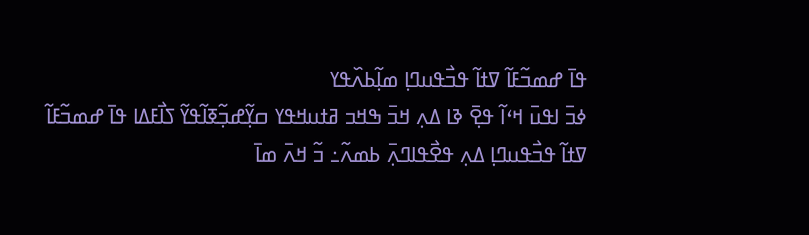ߟߊ߫ ߝߘߏ߬ߓߊ߬ ߜߙߊ߬ ߟߏ߯ߟߎߣߊ߲ ߘߊ߲߬ߕߍ߰ߟߌ
ߦߏ߫ ߊߟߎ߫ ߞߵߊ߬ ߟߐ߲߫ ߢߊ ߡߍ߲ ߞߏ߫ ߒߞߏ ߥߙߎߞߟߌ ߛߌ߲߬ߝߏ߲߬ߧߊ߬ߟߌ߬ ߖߊ߯ߓߡߊ ߟߊ߫ ߝߘߏ߬ߓߊ߬ ߜߙߊ߬ ߟߏ߯ߟߎߣߊ߲ ߡߍ߲ ߟߐ߯ߟߊߣߍ߲߫ ߕߘߍ߬߸ ߏ߬ ߞߍ߫ ߘߊ߫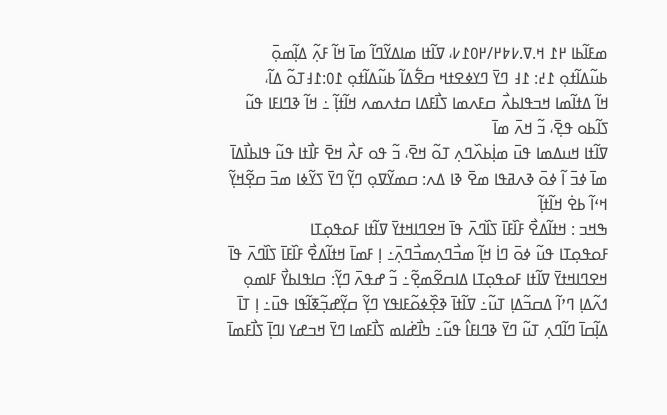ߘߓߊ߬ߕߊ ߂߁ ߞ.ߜ.߇߈߂/߂߀߁߇، ߜߊ߬ߙߊ ߘߊߡߌ߬ߣߊ߬ ߘߊ߫ ߞߊ߬ ߓߍ߲߬ ߡߊ߲߬ߘߋ߲߫ ߕߎ߬ߡߊ߬ߙߋ߲ ߁߄: ߁߃ ߣߌ߫ ߣߌߦߐߙߞ ߛߐ߱ߡߊ߬ ߕߎ߬ߡߊ߬ߙߋ߲ ߁߀:߁߃ߠߋ߬ ߡߊ߬،
ߞߊ߬ ߡߙߊ߬ߘߊ ߞߏߟߊߕߍ߯ ߛߓߍߘߊ ߖߊ߯ߓߡߊ ߛߙߍߘߍ ߞߊ߬ߙߊ߲߬ ߸ ߞߊ߬ ߢߣߊߓߊ ߟߎ߬ ߖߊ߬ߕߋ ߟߐ߲߫، ߏ߬ ߞߍ߫ ߘߊ߫
ߜߊ߬ߙߊ ߞߎߡߘߊ ߟߎ߫ ߘߊ߲߭ߕߍ߰ߣߍ߲ ߠߋ߬ ߞߐ߫، ߏ߬ ߟߋ ߓߍ߯ ߞߐ߫ ߓߊ߯ߙߊ ߟߎ߬ ߟߊߕߊ߯ߡߊ߫ ߘߊ߫ ߦߏ߫ ߊ߬ ߦߋ߫ ߢߍߥߟߊ ߘߐ߫ ߢߊ ߡߍ: ߛߘߌ߬ߜߋ߲ ߣߌ߲߬ ߣߌ߫ ߖߌ߬ߦߊ ߘߏ߫ ߛߐ߲߬ߞߌ߲߬ ߞߵߊ߬ ߕߐ߭ ߞߊ߬ߙߊ߲߬
ߒߞߏ : ߞߙߊ߬ߡߐ߯ ߓߊ߰ߓߊ߫ ߖߊ߰ߣߍ߫ ߟߊ߫ ߞߐߣߊߞߙߌ߫ ߜߊ߬ߙߊ ߓߋߟߋ߲ߠߊ
ߓߋߟߋ߲ߠߊ ߟߎ߬ ߦߋ߫ ߣߊ߭ ߞߊ߲߬ ߘߏ߯ߣߍ߲ߘߏ߯ߣߍ߲߫߸ ߊ߲ ߓߘߊ߫ ߞߙߊ߬ߡߐ߯ ߓߊ߰ߓߊ߫ ߖߊ߰ߣߍ߫ ߟߊ߫ ߞߐߣߊߞߙߌ߫ ߜߊ߬ߙߊ ߓߋߟߋ߲ߠߊ ߡߊߛߐ߬ߘߐ߲߬߸ ߏ߬ ߝߟߍ߫ ߣߌ߲߬: ߛߊߟߊߕߌ߯ ߓߊߘߋ߲ ߗߍ߬ߡߊ߲ ߣߴߊ߬ ߡߛߏ߬ߡߊ߲ ߠߎ߬߸ ߜߊ߬ߙߊ߫ ߢߐ߲߰ߦߋ߬ߓߊߟߌ ߣߌ߲߬ ߛߌ߲߬ߝߏ߲߬ߧߊ߬ߟߊ ߟߎ߫߸ ߊ߲ ߠߊ߫ ߡߊ߲߬ߛߊ߫ ߣߊ߬ߣߍ߲ ߠߎ߬ ߣߌ߫ ߢߣߊߓߊ߮ ߟߎ߬߸ ߤߊ߯ߝ߭ߊߘ ߖߊ߯ߓߘߊ ߣߌ߫ ߞߏߝߌ ߊߣߊ߲߫ ߖߊ߯ߓߘߊ߫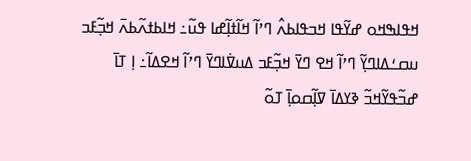ߞߟߊߒߞߋ ߝߌ߬ߟߊ ߞߏߟߊߕߍ߮ ߣߴߊ߬ ߞߊ߬ߙߊ߲߬ߝߊ ߟߎ߬߸ ߞߊߕߙߍ߬ߕߍ߫ ߞߏ߲߬ߓߏ ߎߛߑߡߊߣߌ߲߬ ߣߴߊ߬ ߞߐ ߣߌ߫ ߞߏ߲߬ߓߏ ߡߎߜ߭ߊߣߌ߫ ߣߴߊ߬ ߞߐߡߊ߬߸ ߊ߲ ߠߊ߫ ߝߏ߬ߟߌ߬ߞߏ߬ ߢߌߡߊ߫ ߜߊ߲߬ߛߋߊ߲߫ ߠߋ߬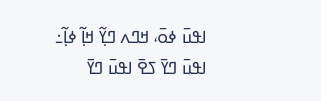ߊߟߎ߫ ߦߋ߫، ߞߣߍ ߣߌ߲߬ ߞߊ߲߬ ߦߊ߲߬߸ ߊߟߎ߫ ߣߌ߫ ߖߐ߫ ߊߟߎ߫ ߣߌ߫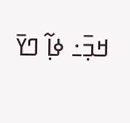ߞߏ߲߫߸ ߦߊ߲߬ ߣߌ߫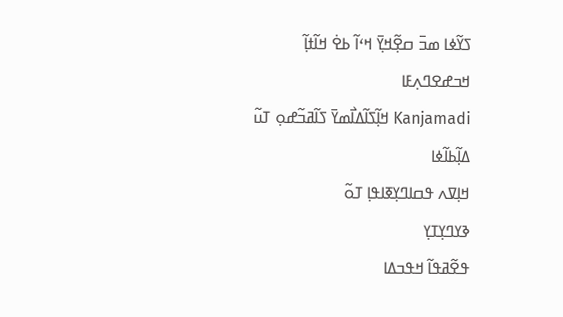ߖߌ߬ߦߊ ߘߏ߫ ߛߐ߲߬ߞߌ߲߫ ߞߵߊ߬ ߕߐ߭ ߞߊ߬ߙߊ߲߬
ߞߏߝߐߣߍ߲ߓߊ
Kanjamadi ߞߊ߲߬ߖߊ߬ߡߊ߯ߘߌ߫ ߖߊ߬ߥߏ߬ߝߋ߲ ߠߎ߬
ߡߊ߲߬ߕߊ߬ߦߊ
ߞߊ߲ߜߍ ߟߛߊߣߌ߲ߧߊߟߊ߲ ߠߋ߬
ߢߌߣߌ߲ߠߌ߲
ߟߐ߬ߥߟߊ߬ ߞߟߏߡߊ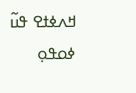ߞߍߦߙߐ ߟߎ߬
ߦߋߟߋ߲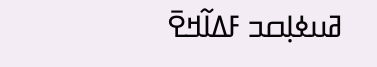ߥߎߦߊ߲ߛߏ ߓߡߊ߬ߞߐ߫